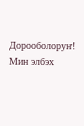Дорооболоруҥ! Мин элбэх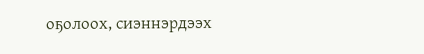оҕолоох, сиэннэрдээх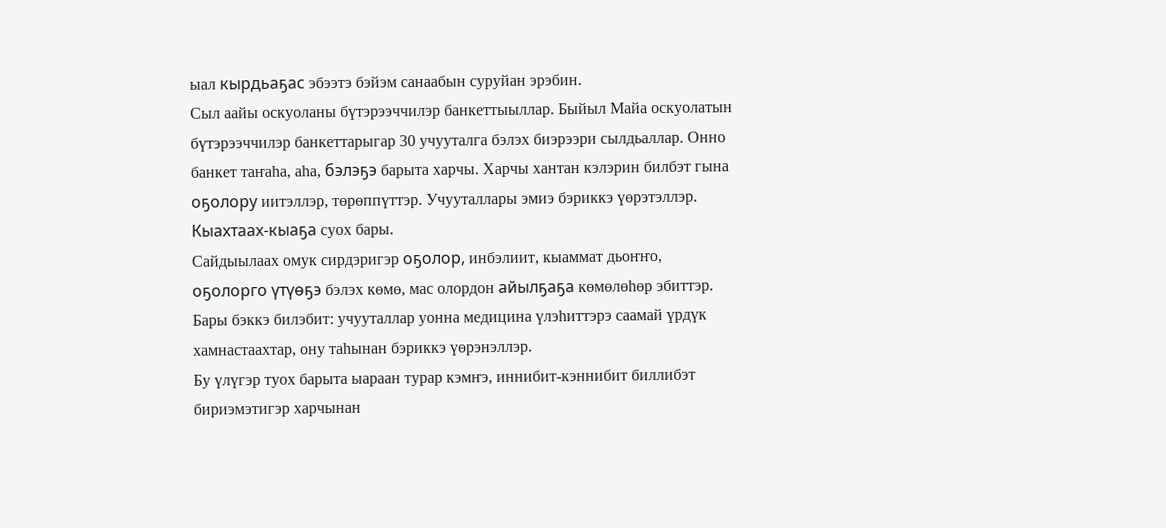ыал кырдьаҕас эбээтэ бэйэм санаабын суруйан эрэбин.
Сыл аайы оскуоланы бүтэрээччилэр банкеттыыллар. Быйыл Майа оскуолатын бүтэрээччилэр банкеттарыгар 30 учууталга бэлэх биэрээри сылдьаллар. Онно банкет таҥаһа, аһа, бэлэҕэ барыта харчы. Харчы хантан кэлэрин билбэт гына оҕолору иитэллэр, төрөппүттэр. Учууталлары эмиэ бэриккэ үөрэтэллэр. Кыахтаах-кыаҕа суох бары.
Сайдыылаах омук сирдэригэр оҕолор, инбэлиит, кыаммат дьоҥҥо, оҕолорго үтүөҕэ бэлэх көмө, мас олордон айылҕаҕа көмөлөһөр эбиттэр. Бары бэккэ билэбит: учууталлар уонна медицина үлэһиттэрэ саамай үрдүк хамнастаахтар, ону таһынан бэриккэ үөрэнэллэр.
Бу үлүгэр туох барыта ыараан турар кэмҥэ, иннибит-кэннибит биллибэт бириэмэтигэр харчынан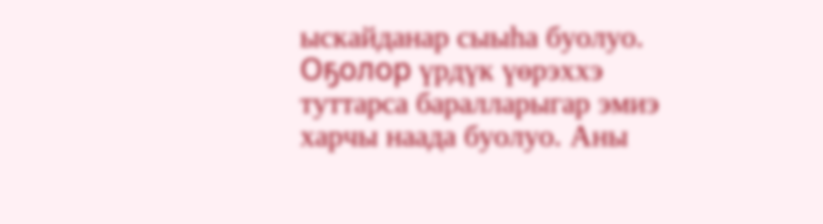ыскайданар сыыһа буолуо. Оҕолор үрдүк үөрэххэ туттарса баралларыгар эмиэ харчы наада буолуо. Аны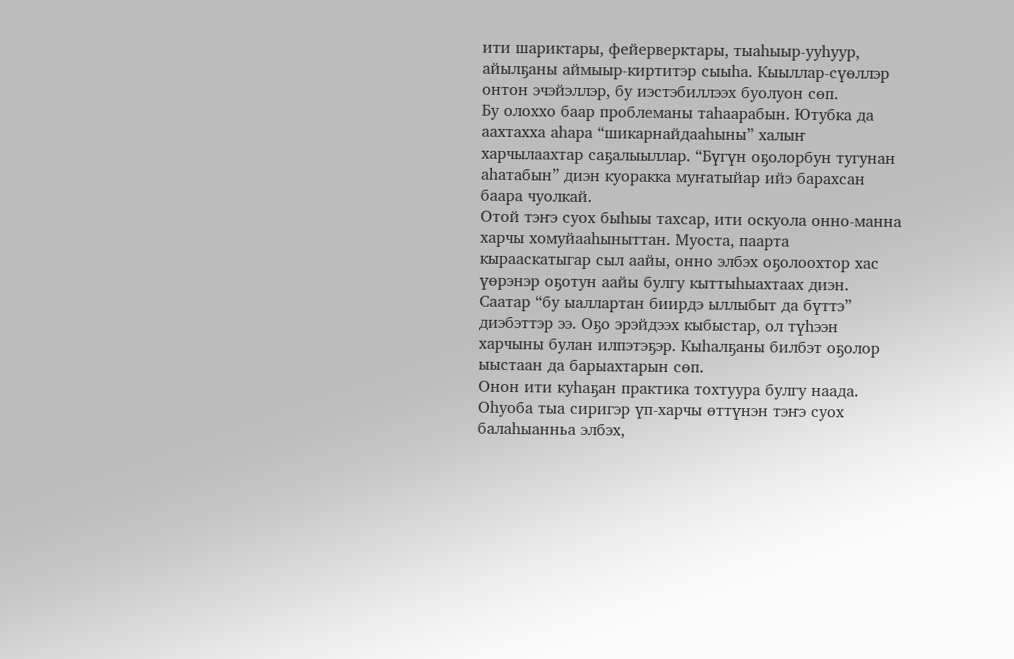ити шариктары, фейерверктары, тыаһыыр-ууһуур, айылҕаны аймыыр-киртитэр сыыһа. Кыыллар-сүөллэр онтон эчэйэллэр, бу иэстэбиллээх буолуон сөп.
Бу олоххо баар проблеманы таһаарабын. Ютубка да аахтахха аһара “шикарнайдааһыны” халыҥ харчылаахтар саҕалыыллар. “Бүгүн оҕолорбун тугунан аһатабын” диэн куоракка муҥатыйар ийэ барахсан баара чуолкай.
Отой тэҥэ суох быһыы тахсар, ити оскуола онно-манна харчы хомуйааһыныттан. Муоста, паарта кырааскатыгар сыл аайы, онно элбэх оҕолоохтор хас үөрэнэр оҕотун аайы булгу кыттыһыахтаах диэн. Саатар “бу ыаллартан биирдэ ыллыбыт да бүттэ” диэбэттэр ээ. Оҕо эрэйдээх кыбыстар, ол түһээн харчыны булан илпэтэҕэр. Кыһалҕаны билбэт оҕолор ыыстаан да барыахтарын сөп.
Онон ити куһаҕан практика тохтуура булгу наада. Оһуоба тыа сиригэр үп-харчы өттүнэн тэҥэ суох балаһыанньа элбэх,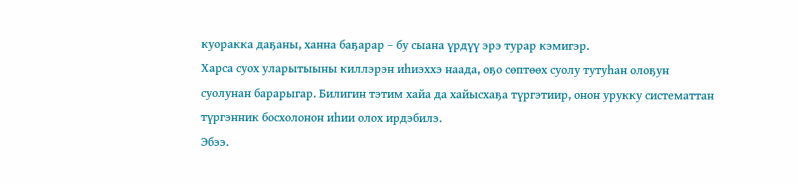куоракка даҕаны, ханна баҕарар – бу сыана үрдүү эрэ турар кэмигэр.
Харса суох уларытыыны киллэрэн иһиэххэ наада, оҕо сөптөөх суолу тутуһан олоҕун суолунан барарыгар. Билигин тэтим хайа да хайысхаҕа түргэтиир, онон урукку систематтан түргэнник босхолонон иһии олох ирдэбилэ.
Эбээ.